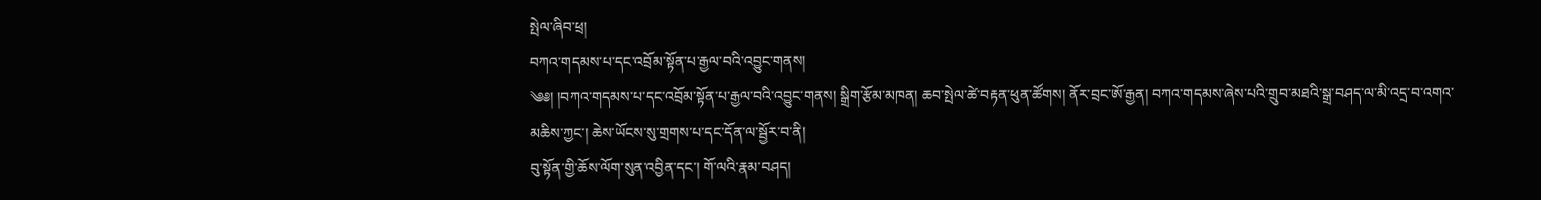སྤེལ་ཞིབ་ཕྲ།
བཀའ་གདམས་པ་དང་འབྲོམ་སྟོན་པ་རྒྱལ་བའི་འབྱུང་གནས།
༄༅། །བཀའ་གདམས་པ་དང་འབྲོམ་སྟོན་པ་རྒྱལ་བའི་འབྱུང་གནས། སྒྲིག་རྩོམ་མཁན། ཆབ་སྤེལ་ཚེ་བརྟན་ཕུན་ཚོགས། ནོར་བྲང་ཨོ་རྒྱན། བཀའ་གདམས་ཞེས་པའི་གྲུབ་མཐའི་སྒྲ་བཤད་ལ་མི་འདྲ་བ་འགའ་མཆིས་ཀྱང་། ཆེས་ཡོངས་སུ་གྲགས་པ་དང་དོན་ལ་སྦྱོར་བ་ནི།
བུ་སྟོན་གྱི་ཆོས་ལོག་སུན་འབྱིན་དང་། གོ་ལའི་རྣམ་བཤད།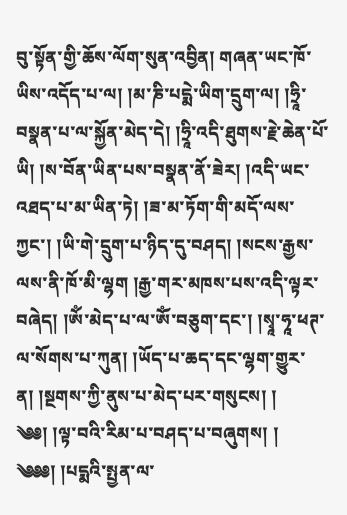བུ་སྟོན་གྱི་ཆོས་ལོག་སུན་འབྱིན། གཞན་ཡང་ཁོ་ཡིས་འདོད་པ་ལ། །མ་ཎི་པདྨེ་ཡིག་དྲུག་ལ། །ཧྲཱི་བསྣན་པ་ལ་སྐྱོན་མེད་དེ། །ཧྲཱི་འདི་ཐུགས་རྗེ་ཆེན་པོ་ཡི། །ས་བོན་ཡིན་པས་བསྣན་ནོ་ཟེར། །འདི་ཡང་འཐད་པ་མ་ཡིན་ཏེ། །ཟ་མ་ཏོག་གི་མདོ་ལས་ཀྱང་། །ཡི་གེ་དྲུག་པ་ཉིད་དུ་བཤད། །སངས་རྒྱས་ལས་ནི་ཁོ་མི་ལྷག །རྒྱ་གར་མཁས་པས་འདི་ལྟར་བཞེད། །ཨོཾ་མེད་པ་ལ་ཨོཾ་བཅུག་དང་། །སྭཱ་ཧཱ་ཕཊ་ལ་སོགས་པ་ཀུན། །ཡོད་པ་ཆད་དང་ལྷག་གྱུར་ན། །སྔགས་ཀྱི་ནུས་པ་མེད་པར་གསུངས། །
༄༅། །ལྟ་བའི་རིམ་པ་བཤད་པ་བཞུགས། །
༄༅༅། །པདྨའི་སྤྱན་ལ་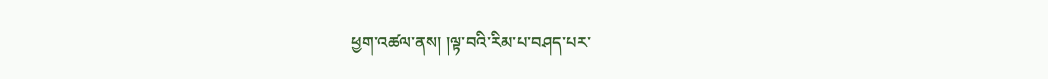ཕྱག་འཚལ་ནས། །ལྟ་བའི་རིམ་པ་བཤད་པར་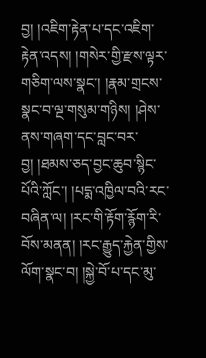བྱ། །འཇིག་རྟེན་པ་དང་འཇིག་རྟེན་འདས། །གསེར་གྱི་རྫས་ལྟར་གཅིག་ལས་སྣང་། །རྣམ་གྲངས་སྣང་བ་ལྔ་གསུམ་གཉིས། །ཤེས་ནས་གཞག་དང་བླང་བར་བྱ། །ཐམས་ཅད་བྱང་ཆུབ་སྙིང་པོའི་ཀློང་། །པདྨ་འཁྱིལ་བའི་རང་བཞིན་ལ། །རང་གི་རྟོག་རྙོག་རི་བོས་མནན། །རང་རྒྱུད་རྐྱེན་གྱིས་ལོག་སྣང་བ། །སྐྱེ་བོ་པ་དང་མུ་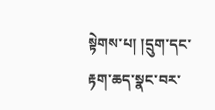སྟེགས་པ། །དྲུག་དང་རྟག་ཆད་སྣང་བར་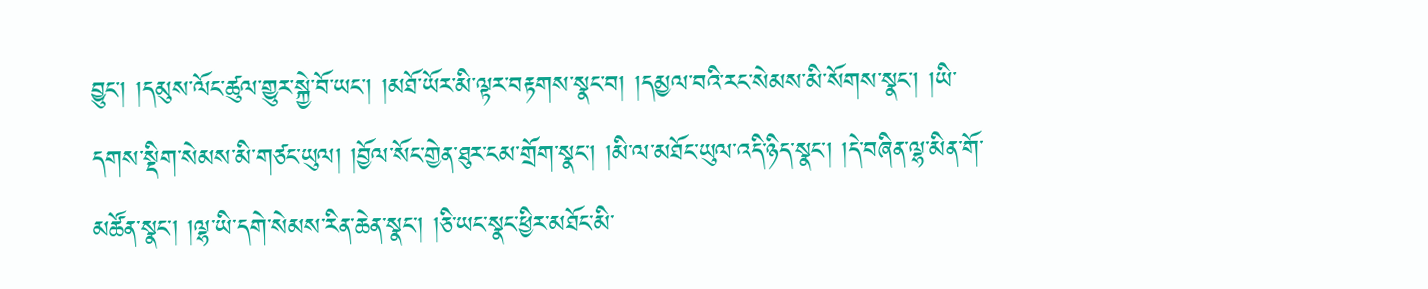བྱུང་། །དམུས་ལོང་ཚུལ་གྱུར་སྐྱེ་བོ་ཡང་། །མཐོ་ཡོར་མི་ལྟར་བརྟགས་སྣང་བ། །དམྱལ་བའི་རང་སེམས་མི་སོགས་སྣང་། །ཡི་དགས་སྡིག་སེམས་མི་གཙང་ཡུལ། །བྱོལ་སོང་གྱེན་ཐུར་ངམ་གྲོག་སྣང་། །མི་ལ་མཐོང་ཡུལ་འདི་ཉིད་སྣང་། །དེ་བཞིན་ལྷ་མིན་གོ་མཚོན་སྣང་། །ལྷ་ཡི་དགེ་སེམས་རིན་ཆེན་སྣང་། །ཅི་ཡང་སྣང་ཕྱིར་མཐོང་མི་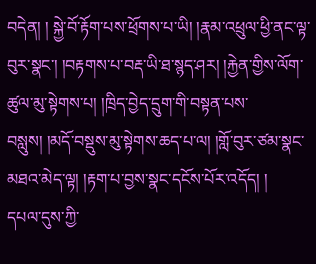བདེན། ། སྐྱེ་བོ་རྟོག་པས་ཕྲོགས་པ་ཡི། །རྣམ་འཕྲུལ་ཕྱི་ནང་ལྟ་བུར་སྣང་། །བརྟགས་པ་བརྡ་ཡི་ཐ་སྙད་ཤར། །རྐྱེན་གྱིས་ལོག་ཚུལ་མུ་སྟེགས་པ། །ཁྲིད་བྱེད་དྲུག་གི་བསྟན་པས་བསླུས། །མདོ་བསྡུས་མུ་སྟེགས་ཆད་པ་ལ། །གློ་བུར་ཙམ་སྣང་མཐའ་མེད་ལྟ། །རྟག་པ་བྱས་སྣང་དངོས་པོར་འདོད། །
དཔལ་དུས་ཀྱི་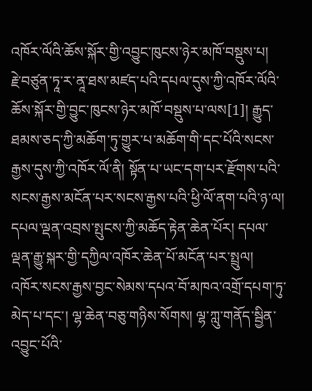འཁོར་ལོའི་ཆོས་སྐོར་གྱི་འབྱུང་ཁུངས་ཉེར་མཁོ་བསྡུས་པ།
རྗེ་བཙུན་ཏཱ་ར་ནཱ་ཐས་མཛད་པའི་དཔལ་དུས་ཀྱི་འཁོར་ལོའི་ཆོས་སྐོར་གྱི་བྱུང་ཁུངས་ཉེར་མཁོ་བསྡུས་པ་ལས[1]། རྒྱུད་ཐམས་ཅད་ཀྱི་མཆོག་ཏུ་གྱུར་པ་མཆོག་གི་དང་པོའི་སངས་རྒྱས་དུས་ཀྱི་འཁོར་ལོ་ནི། སྟོན་པ་ཡང་དག་པར་རྫོགས་པའི་སངས་རྒྱས་མངོན་པར་སངས་རྒྱས་པའི་ཕྱི་ལོ་ནག་པའི་ཉ་ལ། དཔལ་ལྡན་འབྲས་སྤུངས་ཀྱི་མཆོད་རྟེན་ཆེན་པོར། དཔལ་ལྡན་རྒྱུ་སྐར་གྱི་དཀྱིལ་འཁོར་ཆེན་པོ་མངོན་པར་སྤྲུལ། འཁོར་སངས་རྒྱས་བྱང་སེམས་དཔའ་བོ་མཁའ་འགྲོ་དཔག་ཏུ་མེད་པ་དང་། ལྷ་ཆེན་བཅུ་གཉིས་སོགས། ལྷ་ཀླུ་གནོད་སྦྱིན་འབྱུང་པོའི་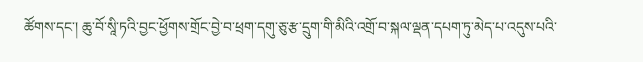ཚོགས་དང་། ཆུ་བོ་སཱི་ཏའི་བྱང་ཕྱོགས་གྲོང་བྱེ་བ་ཕྲག་དགུ་ཅུ་རྩ་དྲུག་གི་མིའི་འགྲོ་བ་སྐལ་ལྡན་དཔག་ཏུ་མེད་པ་འདུས་པའི་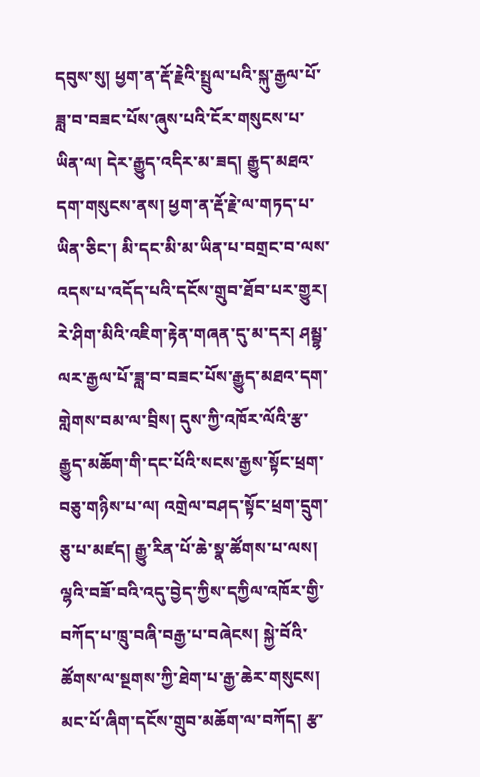དབུས་སུ། ཕྱག་ན་རྡོ་རྗེའི་སྤྲུལ་པའི་སྐུ་རྒྱལ་པོ་ཟླ་བ་བཟང་པོས་ཞུས་པའི་ངོར་གསུངས་པ་ཡིན་ལ། དེར་རྒྱུད་འདིར་མ་ཟད། རྒྱུད་མཐའ་དག་གསུངས་ནས། ཕྱག་ན་རྡོ་རྗེ་ལ་གཏད་པ་ཡིན་ཅིང་། མི་དང་མི་མ་ཡིན་པ་བགྲང་བ་ལས་འདས་པ་འདོད་པའི་དངོས་གྲུབ་ཐོབ་པར་གྱུར། རེ་ཤིག་མིའི་འཇིག་རྟེན་གཞན་དུ་མ་དར། ཤམྦྷ་ལར་རྒྱལ་པོ་ཟླ་བ་བཟང་པོས་རྒྱུད་མཐའ་དག་གླེགས་བམ་ལ་བྲིས། དུས་ཀྱི་འཁོར་ལོའི་རྩ་རྒྱུད་མཆོག་གི་དང་པོའི་སངས་རྒྱས་སྟོང་ཕྲག་བཅུ་གཉིས་པ་ལ། འགྲེལ་བཤད་སྟོང་ཕྲག་དྲུག་ཅུ་པ་མཛད། རྒྱུ་རིན་པོ་ཆེ་སྣ་ཚོགས་པ་ལས། ལྷའི་བཟོ་བའི་འདུ་བྱེད་ཀྱིས་དཀྱིལ་འཁོར་གྱི་བཀོད་པ་ཁྲུ་བཞི་བརྒྱ་པ་བཞེངས། སྐྱེ་བོའི་ཚོགས་ལ་སྔགས་ཀྱི་ཐེག་པ་རྒྱ་ཆེར་གསུངས། མང་པོ་ཞིག་དངོས་གྲུབ་མཆོག་ལ་བཀོད། རྩ་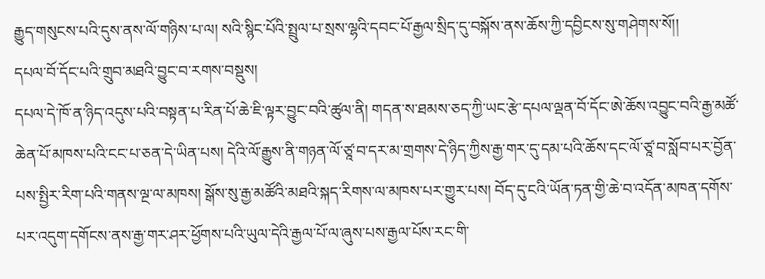རྒྱུད་གསུངས་པའི་དུས་ནས་ལོ་གཉིས་པ་ལ། སའི་སྙིང་པོའི་སྤྲུལ་པ་སྲས་ལྷའི་དབང་པོ་རྒྱལ་སྲིད་དུ་བསྐོས་ནས་ཆོས་ཀྱི་དབྱིངས་སུ་གཤེགས་སོ།།
དཔལ་བོ་དོང་པའི་གྲུབ་མཐའི་བྱུང་བ་རགས་བསྡུས།
དཔལ་དེ་ཁོ་ན་ཉིད་འདུས་པའི་བསྟན་པ་རིན་པོ་ཆེ་ཇི་ལྟར་བྱུང་བའི་ཚུལ་ནི། གདན་ས་ཐམས་ཅད་ཀྱི་ཡང་རྩེ་དཔལ་ལྡན་བོ་དོང་ཨེ་ཆོས་འབྱུང་བའི་རྒྱ་མཚོ་ཆེན་པོ་མཁས་པའི་ངང་པ་ཅན་དེ་ཡིན་པས། དེའི་ལོ་རྒྱུས་ནི་གཉན་ལོ་ཙཱ་བ་དར་མ་གྲགས་དེ་ཉིད་ཀྱིས་རྒྱ་གར་དུ་དམ་པའི་ཆོས་དང་ལོ་ཙཱ་བ་སློབ་པར་བྱོན་པས་སྤྱིར་རིག་པའི་གནས་ལྔ་ལ་མཁས། སྒོས་སུ་རྒྱ་མཚོའི་མཐའི་སྐད་རིགས་ལ་མཁས་པར་གྱུར་པས། བོད་དུ་ངའི་ཡོན་ཏན་གྱི་ཆེ་བ་འདོན་མཁན་དགོས་པར་འདུག་དགོངས་ནས་རྒྱ་གར་ཤར་ཕྱོགས་པའི་ཡུལ་དེའི་རྒྱལ་པོ་ལ་ཞུས་པས་རྒྱལ་པོས་རང་གི་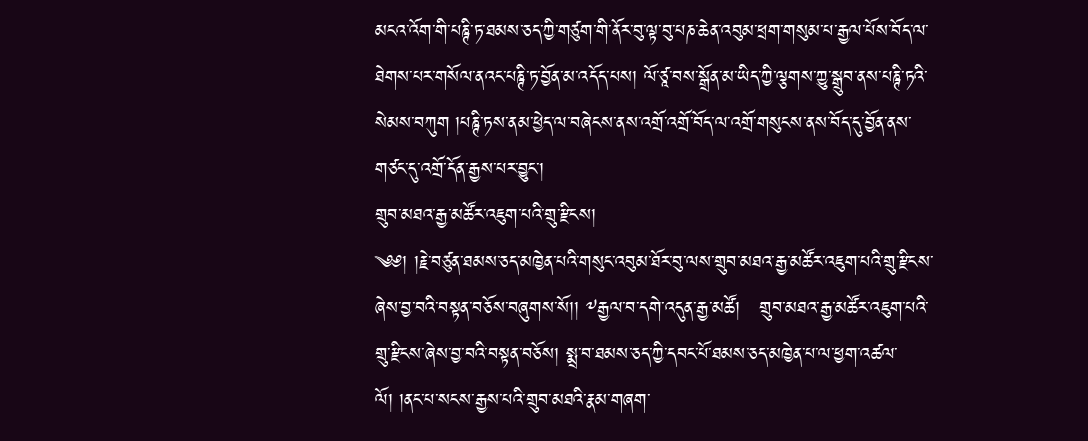མངའ་འོག་གི་པཎྚི་ཏ་ཐམས་ཅད་ཀྱི་གཙུག་གི་ནོར་བུ་ལྟ་བུ་པཎ་ཆེན་འབུམ་ཕྲག་གསུམ་པ་རྒྱལ་པོས་བོད་ལ་ཐེགས་པར་གསོལ་ནའང་པཎྚི་ཏ་བྱོན་མ་འདོད་པས། ལོ་ཙཱ་བས་སྒྲོན་མ་ཡིད་ཀྱི་ལྕགས་ཀྱུ་སྒྲུབ་ནས་པཎྚི་ཏའི་སེམས་བཀུག །པཎྚི་ཏས་ནམ་ཕྱེད་ལ་བཞེངས་ནས་འགྲོ་འགྲོ་བོད་ལ་འགྲོ་གསུངས་ནས་བོད་དུ་བྱོན་ནས་གཙང་དུ་འགྲོ་དོན་རྒྱས་པར་བྱུང་།
གྲུབ་མཐའ་རྒྱ་མཚོར་འཇུག་པའི་གྲུ་རྫིངས།
༄༅། །རྗེ་བཙུན་ཐམས་ཅད་མཁྱེན་པའི་གསུང་འབུམ་ཐོར་བུ་ལས་གྲུབ་མཐའ་རྒྱ་མཚོར་འཇུག་པའི་གྲུ་རྫིངས་ཞེས་བྱ་བའི་བསྟན་བཅོས་བཞུགས་སོ།། ༸རྒྱལ་བ་དགེ་འདུན་རྒྱ་མཚོ།   གྲུབ་མཐའ་རྒྱ་མཚོར་འཇུག་པའི་གྲུ་རྫིངས་ཞེས་བྱ་བའི་བསྟན་བཅོས། སྨྲ་བ་ཐམས་ཅད་ཀྱི་དབང་པོ་ཐམས་ཅད་མཁྱེན་པ་ལ་ཕྱག་འཚལ་ལོ། །ནང་པ་སངས་རྒྱས་པའི་གྲུབ་མཐའི་རྣམ་གཞག་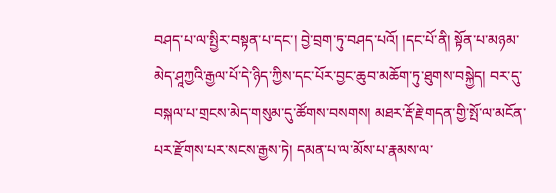བཤད་པ་ལ་སྤྱིར་བསྟན་པ་དང་། བྱེ་བྲག་ཏུ་བཤད་པའོ། །དང་པོ་ནི། སྟོན་པ་མཉམ་མེད་ཤཱཀྱའི་རྒྱལ་པོ་དེ་ཉིད་ཀྱིས་དང་པོར་བྱང་ཆུབ་མཆོག་ཏུ་ཐུགས་བསྐྱེད། བར་དུ་བསྐལ་པ་གྲངས་མེད་གསུམ་དུ་ཚོགས་བསགས། མཐར་རྡོ་རྗེ་གདན་གྱི་སྤོ་ལ་མངོན་པར་རྫོགས་པར་སངས་རྒྱས་ཏེ། དམན་པ་ལ་མོས་པ་རྣམས་ལ་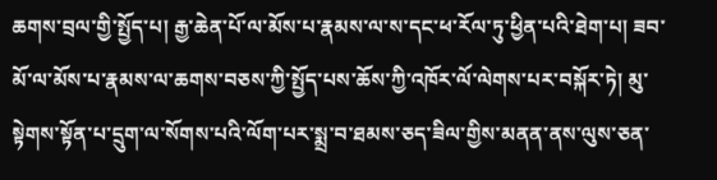ཆགས་བྲལ་གྱི་སྤྱོད་པ། རྒྱ་ཆེན་པོ་ལ་མོས་པ་རྣམས་ལ་ས་དང་ཕ་རོལ་ཏུ་ཕྱིན་པའི་ཐེག་པ། ཟབ་མོ་ལ་མོས་པ་རྣམས་ལ་ཆགས་བཅས་ཀྱི་སྤྱོད་པས་ཆོས་ཀྱི་འཁོར་ལོ་ལེགས་པར་བསྐོར་ཏེ། མུ་སྟེགས་སྟོན་པ་དྲུག་ལ་སོགས་པའི་ལོག་པར་སྨྲ་བ་ཐམས་ཅད་ཟིལ་གྱིས་མནན་ནས་ལུས་ཅན་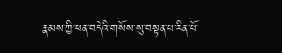རྣམས་ཀྱི་ཕན་བདེའི་གསོས་སུ་བསྟན་པ་རིན་པོ་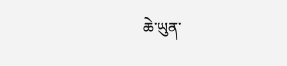ཆེ་ཡུན་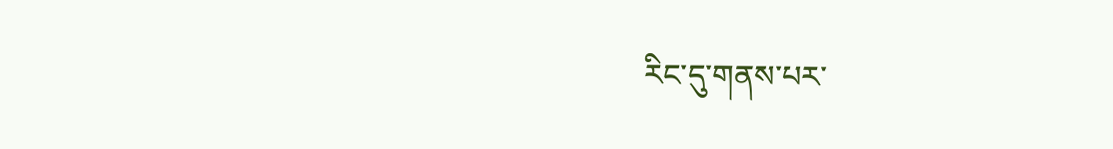རིང་དུ་གནས་པར་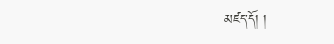མཛད་དོ། །